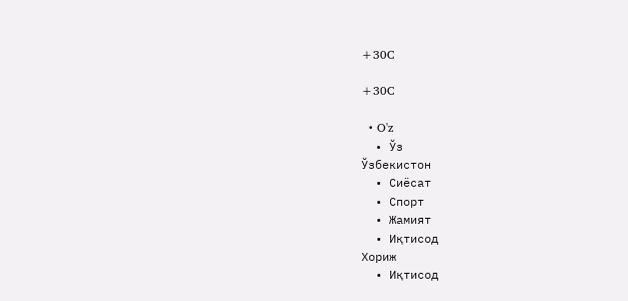+30C

+30C

  • O'z
  • Ўз
Ўзбекистон
  • Сиёсат
  • Спорт
  • Жамият
  • Иқтисод
Хориж
  • Иқтисод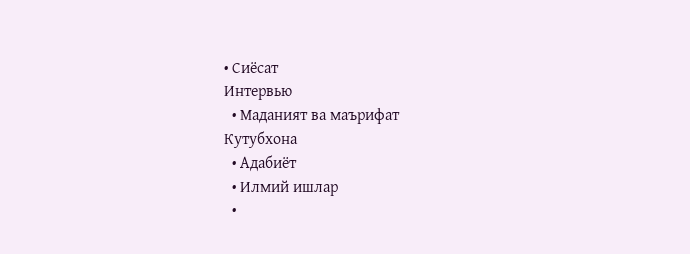• Сиёсат
Интервью
  • Маданият ва маърифат
Кутубхона
  • Адабиёт
  • Илмий ишлар
  •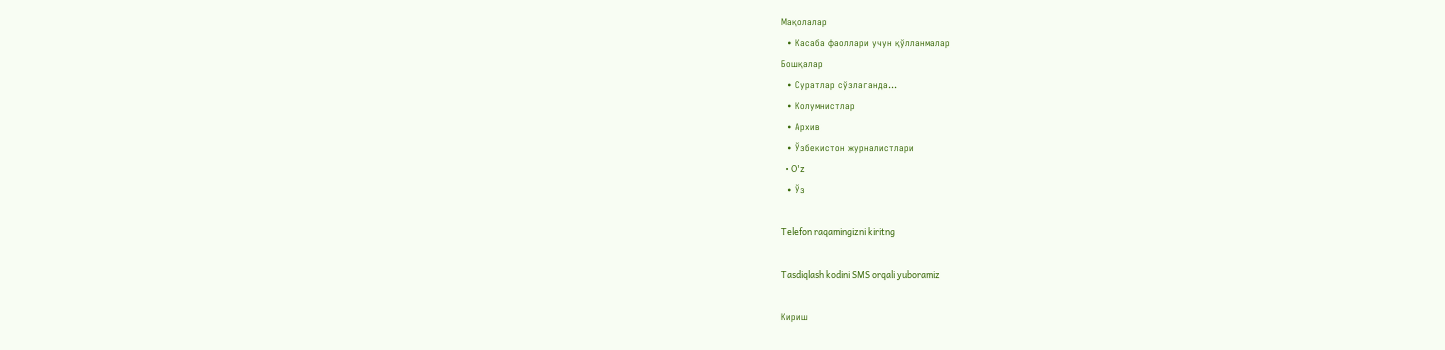Мақолалар
  • Касаба фаоллари учун қўлланмалар
Бошқалар
  • Суратлар сўзлаганда...
  • Колумнистлар
  • Архив
  • Ўзбекистон журналистлари
  • O'z
  • Ўз

Telefon raqamingizni kiritng

Tasdiqlash kodini SMS orqali yuboramiz

Кириш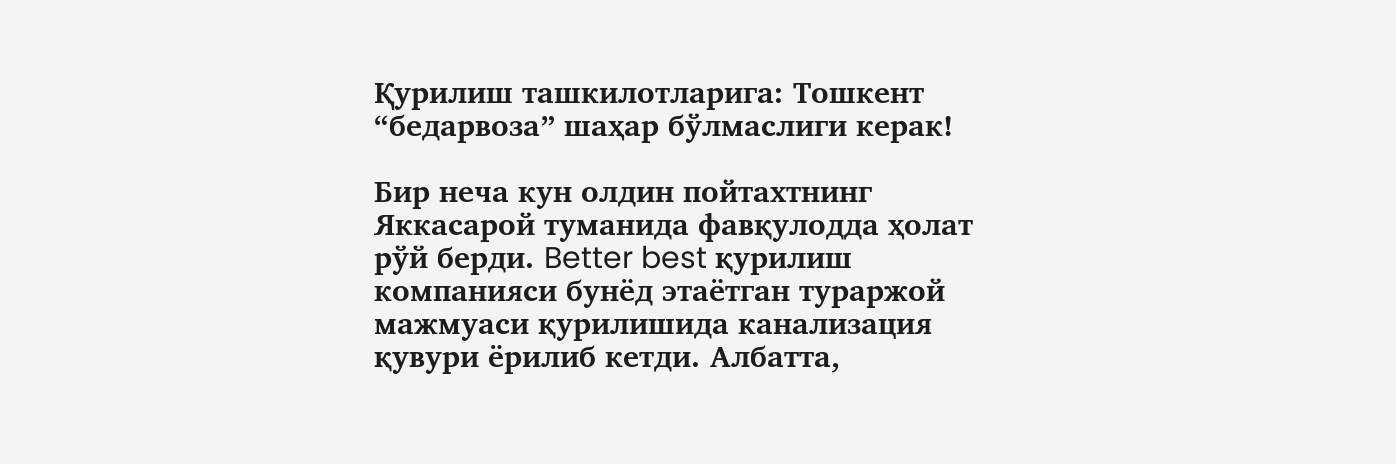Қурилиш ташкилотларига: Тошкент “бедарвоза” шаҳар бўлмаслиги керак!

Бир неча кун олдин пойтахтнинг Яккасарой туманида фавқулодда ҳолат рўй берди. Better best қурилиш компанияси бунёд этаётган тураржой мажмуаси қурилишида канализация қувури ёрилиб кетди. Албатта,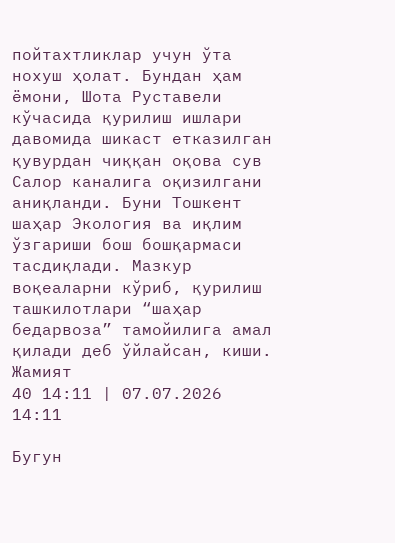пойтахтликлар учун ўта нохуш ҳолат. Бундан ҳам ёмони, Шота Руставели кўчасида қурилиш ишлари давомида шикаст етказилган қувурдан чиққан оқова сув Салор каналига оқизилгани аниқланди. Буни Тошкент шаҳар Экология ва иқлим ўзгариши бош бошқармаси тасдиқлади. Мазкур воқеаларни кўриб, қурилиш ташкилотлари “шаҳар бедарвоза” тамойилига амал қилади деб ўйлайсан, киши.
Жамият
40 14:11 | 07.07.2026 14:11

Бугун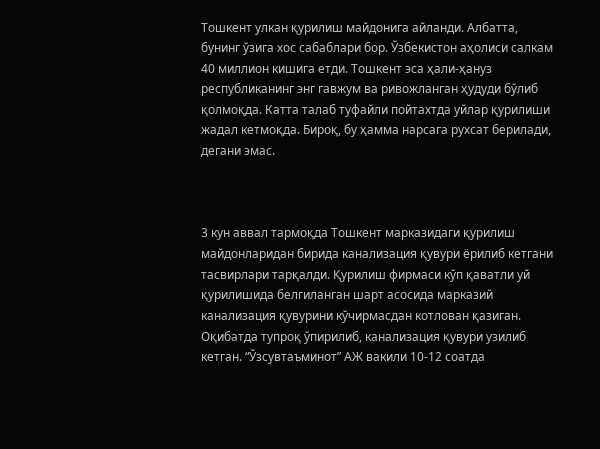Тошкент улкан қурилиш майдонига айланди. Албатта, бунинг ўзига хос сабаблари бор. Ўзбекистон аҳолиси салкам 40 миллион кишига етди. Тошкент эса ҳали-ҳануз республиканинг энг гавжум ва ривожланган ҳудуди бўлиб қолмоқда. Катта талаб туфайли пойтахтда уйлар қурилиши жадал кетмоқда. Бироқ, бу ҳамма нарсага рухсат берилади, дегани эмас.



3 кун аввал тармоқда Тошкент марказидаги қурилиш майдонларидан бирида канализация қувури ёрилиб кетгани тасвирлари тарқалди. Қурилиш фирмаси кўп қаватли уй қурилишида белгиланган шарт асосида марказий канализация қувурини кўчирмасдан котлован қазиган. Оқибатда тупроқ ўпирилиб, канализация қувури узилиб кетган. “Ўзсувтаъминот” АЖ вакили 10-12 соатда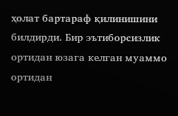ҳолат бартараф қилинишини билдирди. Бир эътиборсизлик ортидан юзага келган муаммо ортидан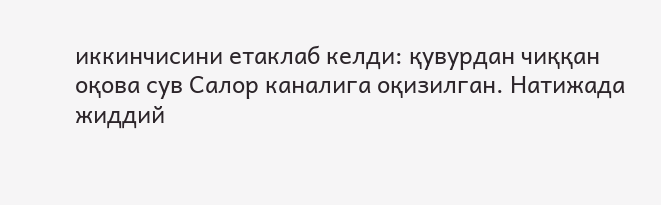иккинчисини етаклаб келди: қувурдан чиққан оқова сув Салор каналига оқизилган. Натижада жиддий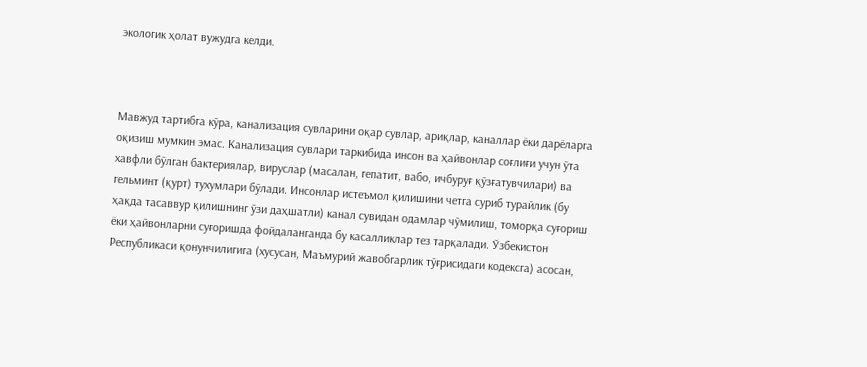экологик ҳолат вужудга келди.



Мавжуд тартибга кўра, канализация сувларини оқар сувлар, ариқлар, каналлар ёки дарёларга оқизиш мумкин эмас. Канализация сувлари таркибида инсон ва ҳайвонлар соғлиғи учун ўта хавфли бўлган бактериялар, вируслар (масалан, гепатит, вабо, ичбуруғ қўзғатувчилари) ва гельминт (қурт) тухумлари бўлади. Инсонлар истеъмол қилишини четга суриб турайлик (бу ҳақда тасаввур қилишнинг ўзи даҳшатли) канал сувидан одамлар чўмилиш, томорқа суғориш ёки ҳайвонларни суғоришда фойдаланганда бу касалликлар тез тарқалади. Ўзбекистон Республикаси қонунчилигига (хусусан, Маъмурий жавобгарлик тўғрисидаги кодексга) асосан,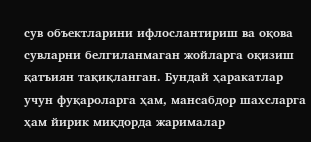сув объектларини ифлослантириш ва оқова сувларни белгиланмаган жойларга оқизиш қатъиян тақиқланган. Бундай ҳаракатлар учун фуқароларга ҳам, мансабдор шахсларга ҳам йирик миқдорда жарималар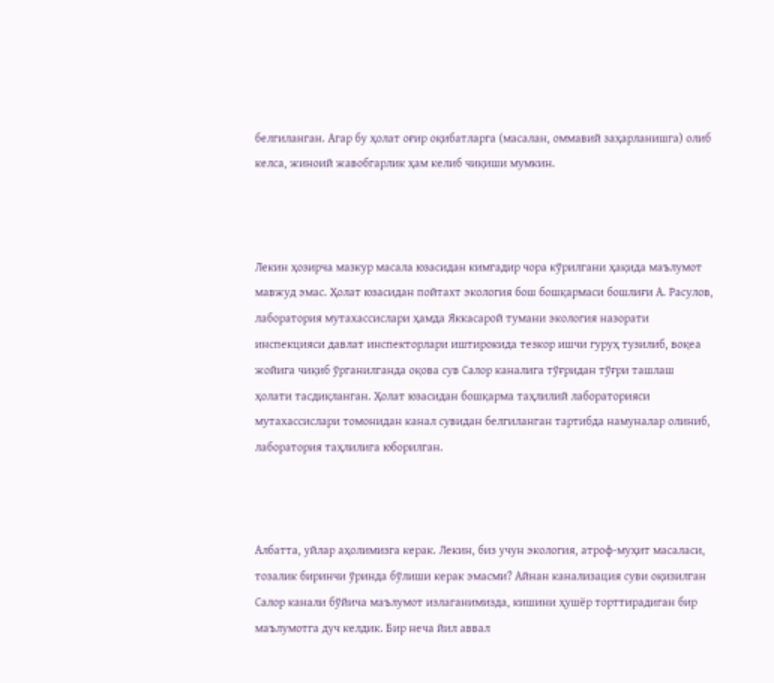белгиланган. Агар бу ҳолат оғир оқибатларга (масалан, оммавий заҳарланишга) олиб келса, жиноий жавобгарлик ҳам келиб чиқиши мумкин.



Лекин ҳозирча мазкур масала юзасидан кимгадир чора кўрилгани ҳақида маълумот мавжуд эмас. Ҳолат юзасидан пойтахт экология бош бошқармаси бошлиғи А. Расулов, лаборатория мутахассислари ҳамда Яккасарой тумани экология назорати инспекцияси давлат инспекторлари иштирокида тезкор ишчи гуруҳ тузилиб, воқеа жойига чиқиб ўрганилганда оқова сув Салор каналига тўғридан тўғри ташлаш ҳолати тасдиқланган. Ҳолат юзасидан бошқарма таҳлилий лабораторияси мутахассислари томонидан канал сувидан белгиланган тартибда намуналар олиниб, лаборатория таҳлилига юборилган.



Албатта, уйлар аҳолимизга керак. Лекин, биз учун экология, атроф-муҳит масаласи, тозалик биринчи ўринда бўлиши керак эмасми? Айнан канализация суви оқизилган Салор канали бўйича маълумот излаганимизда, кишини ҳушёр торттирадиган бир маълумотга дуч келдик. Бир неча йил аввал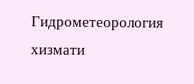Гидрометеорология хизмати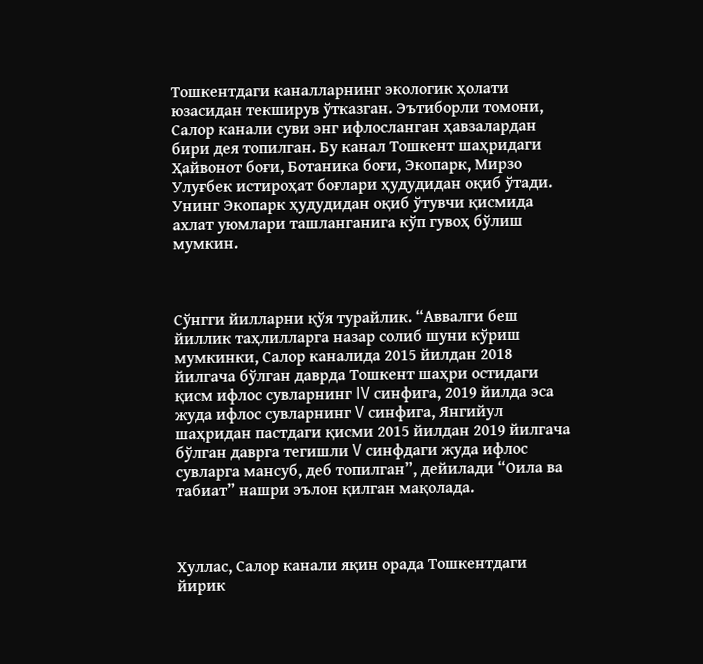Тошкентдаги каналларнинг экологик ҳолати юзасидан текширув ўтказган. Эътиборли томони, Салор канали суви энг ифлосланган ҳавзалардан бири дея топилган. Бу канал Тошкент шаҳридаги Ҳайвонот боғи, Ботаника боғи, Экопарк, Мирзо Улуғбек истироҳат боғлари ҳудудидан оқиб ўтади. Унинг Экопарк ҳудудидан оқиб ўтувчи қисмида ахлат уюмлари ташланганига кўп гувоҳ бўлиш мумкин.



Сўнгги йилларни қўя турайлик. “Аввалги беш йиллик таҳлилларга назар солиб шуни кўриш мумкинки, Салор каналида 2015 йилдан 2018 йилгача бўлган даврда Тошкент шаҳри остидаги қисм ифлос сувларнинг IV синфига, 2019 йилда эса жуда ифлос сувларнинг V синфига, Янгийул шаҳридан пастдаги қисми 2015 йилдан 2019 йилгача бўлган даврга тегишли V синфдаги жуда ифлос сувларга мансуб, деб топилган”, дейилади “Оила ва табиат” нашри эълон қилган мақолада.



Хуллас, Салор канали яқин орада Тошкентдаги йирик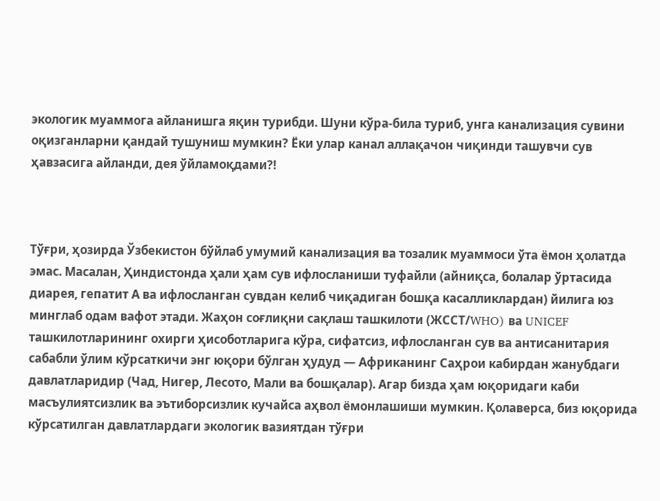экологик муаммога айланишга яқин турибди. Шуни кўра-била туриб, унга канализация сувини оқизганларни қандай тушуниш мумкин? Ёки улар канал аллақачон чиқинди ташувчи сув ҳавзасига айланди, дея ўйламоқдами?!



Тўғри, ҳозирда Ўзбекистон бўйлаб умумий канализация ва тозалик муаммоси ўта ёмон ҳолатда эмас. Масалан, Ҳиндистонда ҳали ҳам сув ифлосланиши туфайли (айниқса, болалар ўртасида диарея, гепатит А ва ифлосланган сувдан келиб чиқадиган бошқа касалликлардан) йилига юз минглаб одам вафот этади. Жаҳон соғлиқни сақлаш ташкилоти (ЖССТ/WHO) ва UNICEF ташкилотларининг охирги ҳисоботларига кўра, сифатсиз, ифлосланган сув ва антисанитария сабабли ўлим кўрсаткичи энг юқори бўлган ҳудуд — Африканинг Саҳрои кабирдан жанубдаги давлатларидир (Чад, Нигер, Лесото, Мали ва бошқалар). Агар бизда ҳам юқоридаги каби масъулиятсизлик ва эътиборсизлик кучайса аҳвол ёмонлашиши мумкин. Қолаверса, биз юқорида кўрсатилган давлатлардаги экологик вазиятдан тўғри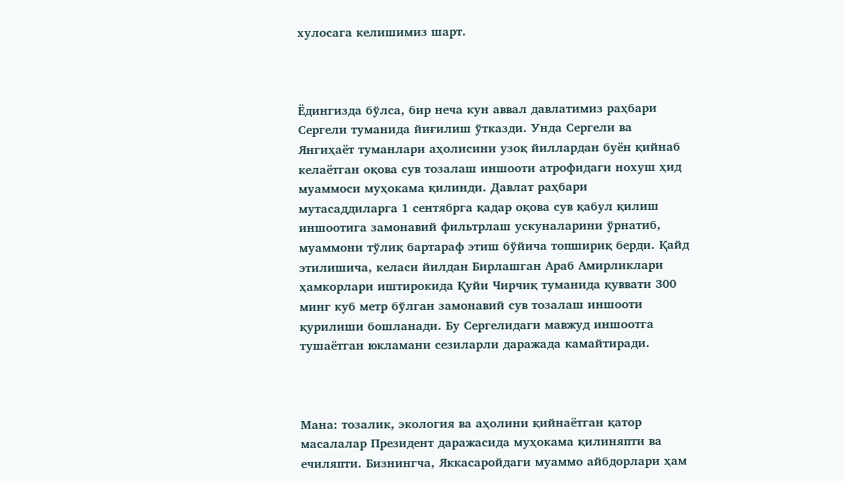хулосага келишимиз шарт.



Ёдингизда бўлса, бир неча кун аввал давлатимиз раҳбари Сергели туманида йиғилиш ўтказди. Унда Сергели ва Янгиҳаёт туманлари аҳолисини узоқ йиллардан буён қийнаб келаётган оқова сув тозалаш иншооти атрофидаги нохуш ҳид муаммоси муҳокама қилинди. Давлат раҳбари мутасаддиларга 1 сентябрга қадар оқова сув қабул қилиш иншоотига замонавий фильтрлаш ускуналарини ўрнатиб, муаммони тўлиқ бартараф этиш бўйича топшириқ берди. Қайд этилишича, келаси йилдан Бирлашган Араб Амирликлари ҳамкорлари иштирокида Қуйи Чирчиқ туманида қуввати 300 минг куб метр бўлган замонавий сув тозалаш иншооти қурилиши бошланади. Бу Сергелидаги мавжуд иншоотга тушаётган юкламани сезиларли даражада камайтиради.



Мана: тозалик, экология ва аҳолини қийнаётган қатор масалалар Президент даражасида муҳокама қилиняпти ва ечиляпти. Бизнингча, Яккасаройдаги муаммо айбдорлари ҳам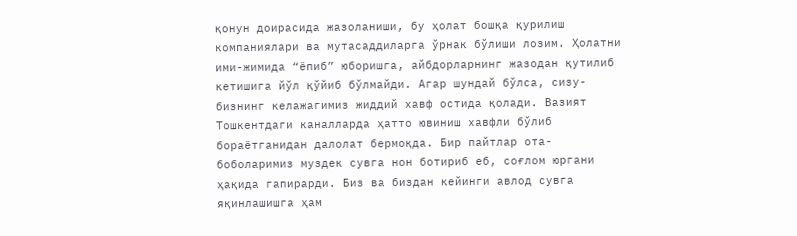қонун доирасида жазоланиши, бу ҳолат бошқа қурилиш компаниялари ва мутасаддиларга ўрнак бўлиши лозим. Ҳолатни ими-жимида “ёпиб” юборишга, айбдорларнинг жазодан қутилиб кетишига йўл қўйиб бўлмайди. Агар шундай бўлса, сизу-бизнинг келажагимиз жиддий хавф остида қолади. Вазият Тошкентдаги каналларда ҳатто ювиниш хавфли бўлиб бораётганидан далолат бермоқда. Бир пайтлар ота-боболаримиз муздек сувга нон ботириб еб, соғлом юргани ҳақида гапирарди. Биз ва биздан кейинги авлод сувга яқинлашишга ҳам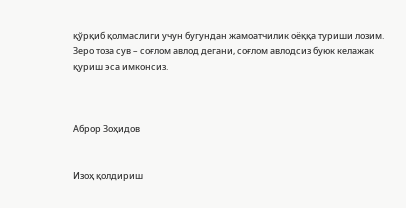қўрқиб қолмаслиги учун бугундан жамоатчилик оёққа туриши лозим. Зеро тоза сув – соғлом авлод дегани, соғлом авлодсиз буюк келажак қуриш эса имконсиз.



Аброр Зоҳидов


Изоҳ қолдириш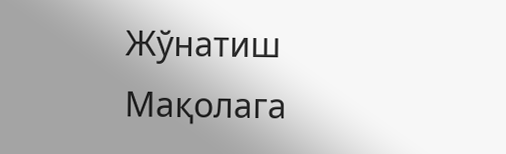Жўнатиш
Mақолага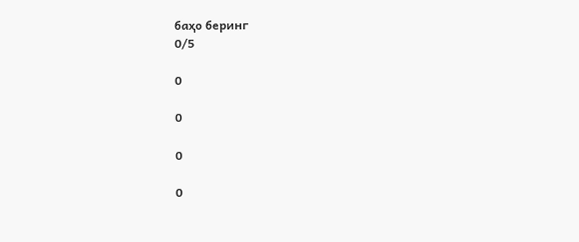баҳо беринг
0/5

0

0

0

0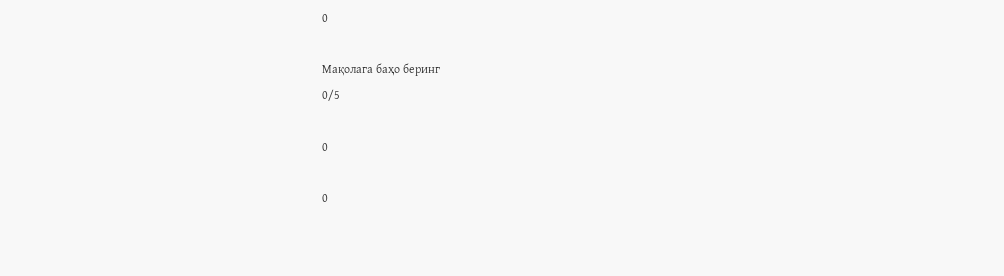0

Mақолага баҳо беринг
0/5

0

0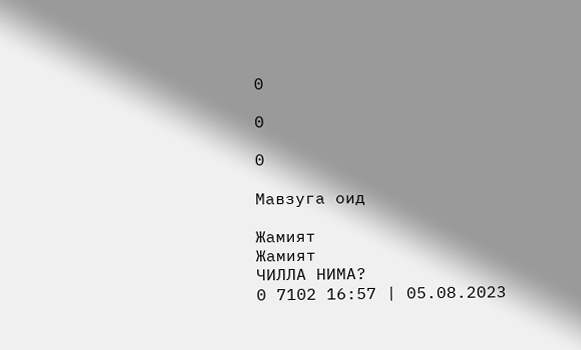0

0

0

Мавзуга оид

Жамият
Жамият
ЧИЛЛА НИМА?
0 7102 16:57 | 05.08.2023